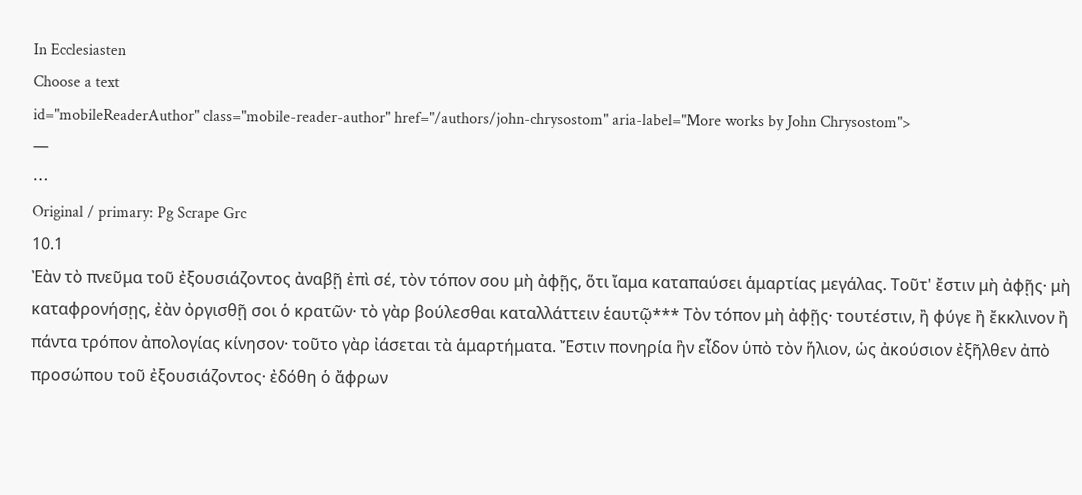In Ecclesiasten
Choose a text
id="mobileReaderAuthor" class="mobile-reader-author" href="/authors/john-chrysostom" aria-label="More works by John Chrysostom">
—
⋯
Original / primary: Pg Scrape Grc
10.1
Ἐὰν τὸ πνεῦμα τοῦ ἐξουσιάζοντος ἀναβῇ ἐπὶ σέ, τὸν τόπον σου μὴ ἀφῇς, ὅτι ἴαμα καταπαύσει ἁμαρτίας μεγάλας. Τοῦτ' ἔστιν μὴ ἀφῇς· μὴ καταφρονήσῃς, ἐὰν ὀργισθῇ σοι ὁ κρατῶν· τὸ γὰρ βούλεσθαι καταλλάττειν ἑαυτῷ*** Τὸν τόπον μὴ ἀφῇς· τουτέστιν, ἢ φύγε ἢ ἔκκλινον ἢ πάντα τρόπον ἀπολογίας κίνησον· τοῦτο γὰρ ἰάσεται τὰ ἁμαρτήματα. Ἔστιν πονηρία ἣν εἶδον ὑπὸ τὸν ἥλιον, ὡς ἀκούσιον ἐξῆλθεν ἀπὸ προσώπου τοῦ ἐξουσιάζοντος· ἐδόθη ὁ ἄφρων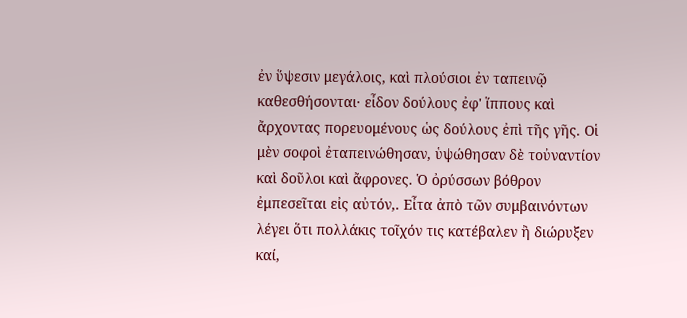ἐν ὕψεσιν μεγάλοις, καὶ πλούσιοι ἐν ταπεινῷ καθεσθήσονται· εἶδον δούλους ἐφ' ἵππους καὶ ἄρχοντας πορευομένους ὡς δούλους ἐπὶ τῆς γῆς. Οἱ μὲν σοφοὶ ἐταπεινώθησαν, ὑψώθησαν δὲ τοὐναντίον καὶ δοῦλοι καὶ ἄφρονες. Ὁ ὀρύσσων βόθρον ἐμπεσεῖται εἰς αὐτόν,. Εἶτα ἀπὸ τῶν συμβαινόντων λέγει ὅτι πολλάκις τοῖχόν τις κατέβαλεν ἢ διώρυξεν καί,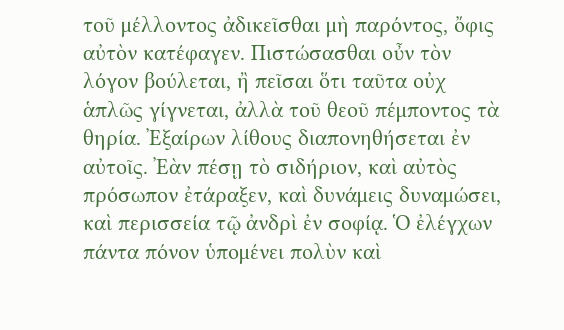τοῦ μέλλοντος ἀδικεῖσθαι μὴ παρόντος, ὄφις αὐτὸν κατέφαγεν. Πιστώσασθαι οὖν τὸν λόγον βούλεται, ἢ πεῖσαι ὅτι ταῦτα οὐχ ἁπλῶς γίγνεται, ἀλλὰ τοῦ θεοῦ πέμποντος τὰ θηρία. Ἐξαίρων λίθους διαπονηθήσεται ἐν αὐτοῖς. Ἐὰν πέσῃ τὸ σιδήριον, καὶ αὐτὸς πρόσωπον ἐτάραξεν, καὶ δυνάμεις δυναμώσει, καὶ περισσεία τῷ ἀνδρὶ ἐν σοφίᾳ. Ὁ ἐλέγχων πάντα πόνον ὑπομένει πολὺν καὶ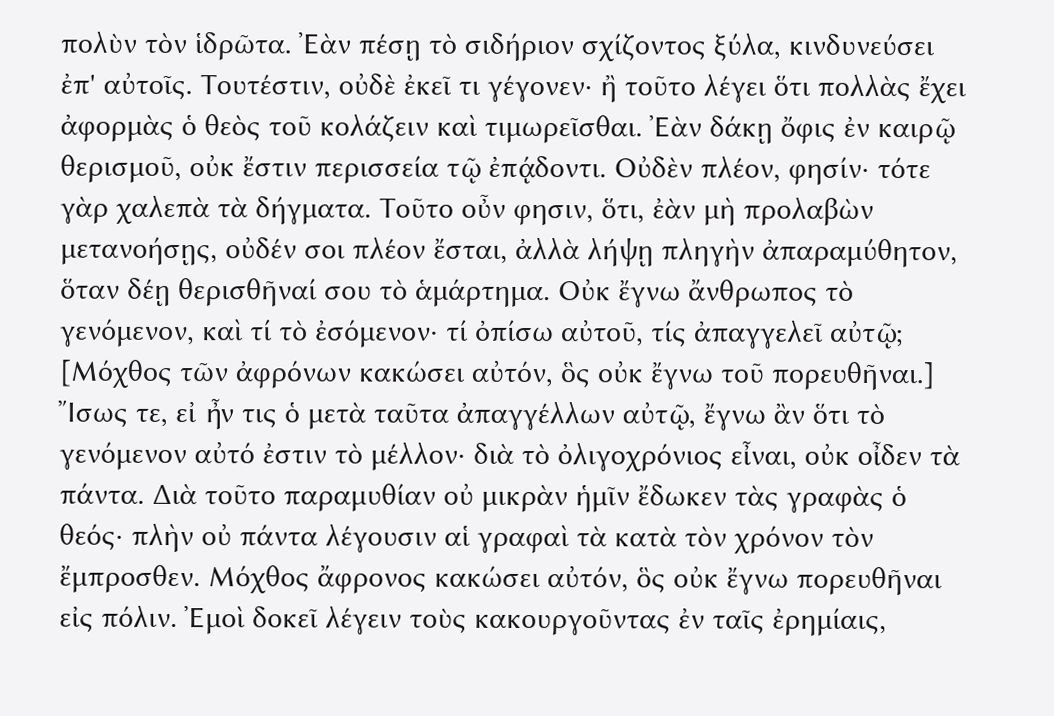πολὺν τὸν ἱδρῶτα. Ἐὰν πέσῃ τὸ σιδήριον σχίζοντος ξύλα, κινδυνεύσει ἐπ' αὐτοῖς. Τουτέστιν, οὐδὲ ἐκεῖ τι γέγονεν· ἢ τοῦτο λέγει ὅτι πολλὰς ἔχει ἀφορμὰς ὁ θεὸς τοῦ κολάζειν καὶ τιμωρεῖσθαι. Ἐὰν δάκῃ ὄφις ἐν καιρῷ θερισμοῦ, οὐκ ἔστιν περισσεία τῷ ἐπᾴδοντι. Οὐδὲν πλέον, φησίν· τότε γὰρ χαλεπὰ τὰ δήγματα. Τοῦτο οὖν φησιν, ὅτι, ἐὰν μὴ προλαβὼν μετανοήσῃς, οὐδέν σοι πλέον ἔσται, ἀλλὰ λήψῃ πληγὴν ἀπαραμύθητον, ὅταν δέῃ θερισθῆναί σου τὸ ἁμάρτημα. Οὐκ ἔγνω ἄνθρωπος τὸ γενόμενον, καὶ τί τὸ ἐσόμενον· τί ὀπίσω αὐτοῦ, τίς ἀπαγγελεῖ αὐτῷ; [Μόχθος τῶν ἀφρόνων κακώσει αὐτόν, ὃς οὐκ ἔγνω τοῦ πορευθῆναι.] Ἴσως τε, εἰ ἦν τις ὁ μετὰ ταῦτα ἀπαγγέλλων αὐτῷ, ἔγνω ἂν ὅτι τὸ γενόμενον αὐτό ἐστιν τὸ μέλλον· διὰ τὸ ὀλιγοχρόνιος εἶναι, οὐκ οἶδεν τὰ πάντα. Διὰ τοῦτο παραμυθίαν οὐ μικρὰν ἡμῖν ἔδωκεν τὰς γραφὰς ὁ θεός· πλὴν οὐ πάντα λέγουσιν αἱ γραφαὶ τὰ κατὰ τὸν χρόνον τὸν ἔμπροσθεν. Μόχθος ἄφρονος κακώσει αὐτόν, ὃς οὐκ ἔγνω πορευθῆναι εἰς πόλιν. Ἐμοὶ δοκεῖ λέγειν τοὺς κακουργοῦντας ἐν ταῖς ἐρημίαις,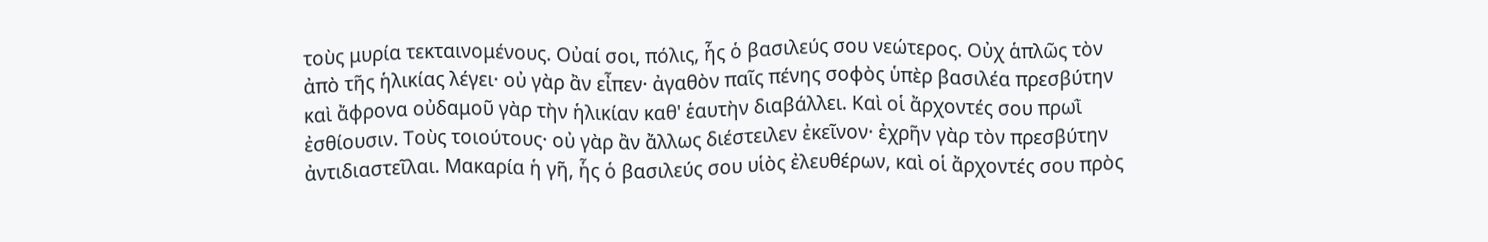τοὺς μυρία τεκταινομένους. Οὐαί σοι, πόλις, ἧς ὁ βασιλεύς σου νεώτερος. Οὐχ ἁπλῶς τὸν ἀπὸ τῆς ἡλικίας λέγει· οὐ γὰρ ἂν εἶπεν· ἀγαθὸν παῖς πένης σοφὸς ὑπὲρ βασιλέα πρεσβύτην καὶ ἄφρονα οὐδαμοῦ γὰρ τὴν ἡλικίαν καθ' ἑαυτὴν διαβάλλει. Καὶ οἱ ἄρχοντές σου πρωῒ ἐσθίουσιν. Τοὺς τοιούτους· οὐ γὰρ ἂν ἄλλως διέστειλεν ἐκεῖνον· ἐχρῆν γὰρ τὸν πρεσβύτην ἀντιδιαστεῖλαι. Μακαρία ἡ γῆ, ἧς ὁ βασιλεύς σου υἱὸς ἐλευθέρων, καὶ οἱ ἄρχοντές σου πρὸς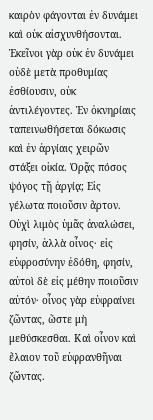καιρὸν φάγονται ἐν δυνάμει καὶ οὐκ αἰσχυνθήσονται. Ἐκεῖνοι γὰρ οὐκ ἐν δυνάμει οὐδὲ μετὰ προθυμίας ἐσθίουσιν, οὐκ ἀντιλέγοντες. Ἐν ὀκνηρίαις ταπεινωθήσεται δόκωσις καὶ ἐν ἀργίαις χειρῶν στάξει οἰκία. Ὁρᾷς πόσος ψόγος τῇ ἀργίᾳ; Εἰς γέλωτα ποιοῦσιν ἄρτον. Οὐχὶ λιμὸς ὑμᾶς ἀναλώσει, φησίν, ἀλλὰ οἶνος· εἰς εὐφροσύνην ἐδόθη, φησίν, αὐτοὶ δὲ εἰς μέθην ποιοῦσιν αὐτόν· οἶνος γὰρ εὐφραίνει ζῶντας, ὥστε μὴ μεθύσκεσθαι. Καὶ οἶνον καὶ ἔλαιον τοῦ εὐφρανθῆναι ζῶντας.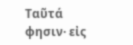Ταῦτά φησιν· εἰς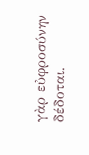γὰρ εὐφροσύνην δέδοται.